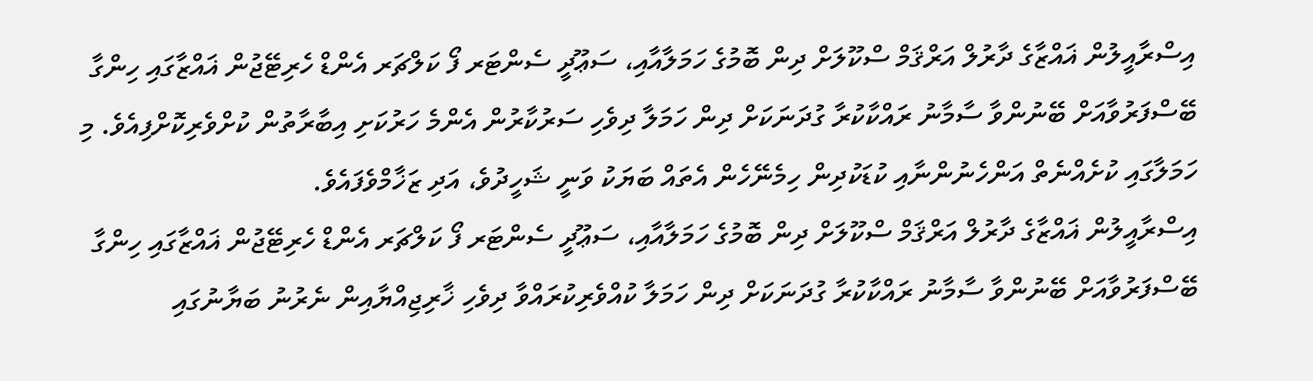އިސްރާއީލުން ޣައްޒާގެ ދާރުލް އަރްޤަމް ސްކޫލަށް ދިން ބޮމުގެ ހަމަލާއާއި، ސަޢޫދީ ސެންޓަރ ފޯ ކަލްޗަރ އެންޑް ހެރިޓޭޖުން ޣައްޒާގައި ހިންގާ ބޭސްފަރުވާއަށް ބޭނުންވާ ސާމާނު ރައްކާކުރާ ގުދަނަކަށް ދިން ހަމަލާ ދިވެހި ސަރުކާރުން އެންމެ ހަރުކަށި އިބާރާތުން ކުށްވެރިކޮށްފިއެވެ. މި ހަމަލާގައި ކުށެއްނެތް އަންހެނުންނާއި ކުޑަކުދިން ހިމެނޭހެން އެތައް ބަޔަކު ވަނީ ޝަހީދުވެ، އަދި ޒަޚާމްވެފައެވެ.
އިސްރާއީލުން ޣައްޒާގެ ދާރުލް އަރްޤަމް ސްކޫލަށް ދިން ބޮމުގެ ހަމަލާއާއި، ސަޢޫދީ ސެންޓަރ ފޯ ކަލްޗަރ އެންޑް ހެރިޓޭޖުން ޣައްޒާގައި ހިންގާ ބޭސްފަރުވާއަށް ބޭނުންވާ ސާމާނު ރައްކާކުރާ ގުދަނަކަށް ދިން ހަމަލާ ކުއްވެރިކުރައްވާ ދިވެހި ޚާރިޖިއްޔާއިން ނެރުނު ބަޔާނުގައި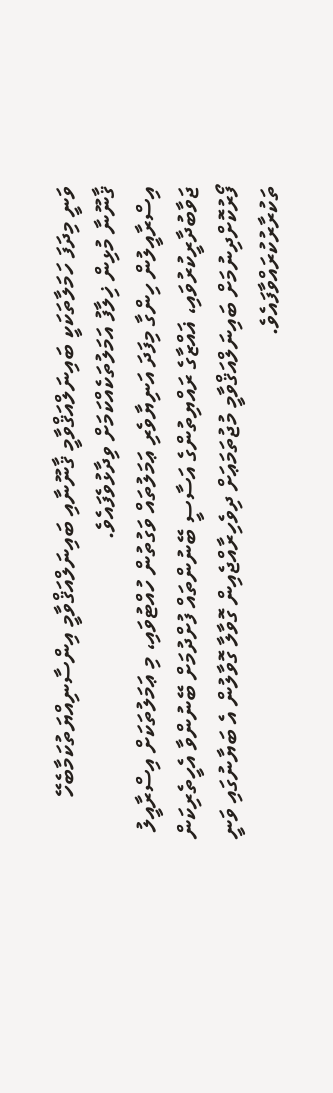ވަނީ މިދަފަ ހަމަލާތަކަކީ ބައިނަލްއަޤްވާމީ ޤާނޫނާއި ބައިނަލްއަޤްވާމީ އިންސާނިއްޔަތުކަމާބެހޭ ޤާނޫނާ މުޅިން ޚިލާފު އަމަލުތަކެއްކަމަށް ވިދާޅުވެފައެވެ.
އިސްރާއީލުން ހިންގާ މިފަދަ އަނިޔާވެރި ޢަމަލުތައް ވަގުތުން ހުއްޓުވައި، މި ޢަމަލުތަކަށް އިސްރާއީލު ޖަވާބުދާރީކުރުވައި، ޣައްޒާގެ ރައްޔިތުންގެ އަސާސީ ބޭނުންތައް ފުށްދުމަށް ބޭނުންވާ އެހީތެރިކަން ފޯރުކޮށްދިނުމަށް ބައިނަލްއަޤްވާމީ މުޖުތަމަޢަށް ދިވެހިރާއްޖެއިން ގޮވާލާ ގޮވާލުން އެ ބަޔާނުގައި ވަނީ ތަކުރާރުކުރައްވާފައެވެ.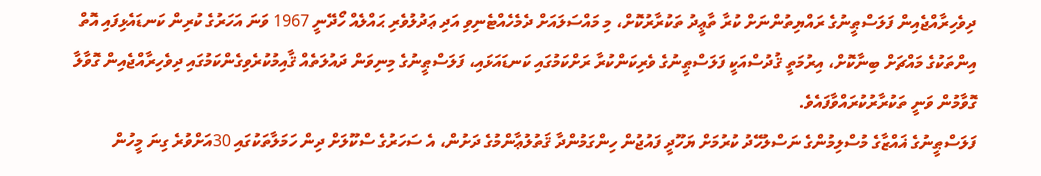ދިވެހިރާއްޖެއިން ފަލަސްޠީނުގެ ރައްޔިތުންނަށް ކުރާ ތާޢީދު ތަކުރާރުކޮށް، މި މައްސަލައަށް ދެމެހެއްޓެނިވި އަދި ޢަދުލުވެރި ޙައްލެއް ހޯދޭނީ 1967 ވަނަ އަހަރުގެ ކުރިން ކަނޑައެޅިފައި އޮތް އިންތަކުގެ މައްޗަށް ބިނާކޮށް، އިރުމަތީ ޤުދުސްއަކީ ފަލަސްޠީނުގެ ވެރިކަންކުރާ ރަށްކަމުގައި ކަނޑައަޅައި، ފަލަސްޠީނުގެ މިނިވަން ދައުލަތެއް ޤާއިމުކުރެވިގެންކަމުގައި ދިވެހިރާއްޖެއިން ގޮވާލާ ގޮވާމުން ވަނީ ތަކުރާރުކުރައްވާފައެވެ.
ފަލަސްޠީނުގެ ޣައްޒާގެ މުސްލިމުންގެ ނަސްލުހޭދު ކުރުމަށް ޔަހޫދީ ފައުޖުން ހިންގަމުންދާ ޤަތުލުޢާންމުގެ ދަށުން، އެ ސަހަރުގެ ސްކޫލަށް ދިން ހަމަލާތަކުގައި 30އަށްވުރެ ގިނަ މީހުން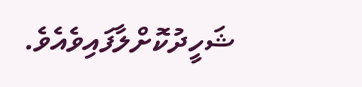ޝަހީދުކޮށްލާފައިވެއެވެ.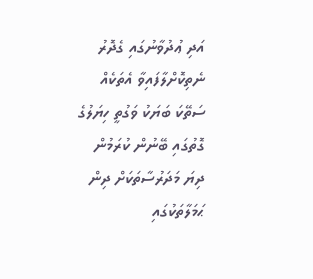އަދި ޢުދުވާނުގައި ގެދޮރު ނެތިކޮށްލާފައިވާ އެތަކެއް ސަތޭކަ ބަޔަކު ވަގުތީ ހިޔަލުގެ ގޮތުގައި ބޭނުން ކުރަމުން ދިޔަ މަދަރުސާތަކަށް ދިން ޙަމަލާތަކުގައި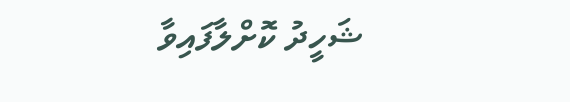ޝަހީދު ކޮށްލާފައިވާ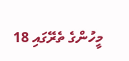މީހުންގެ ތެރޭގައި 18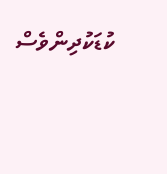ކުޑަކުދިންވެސް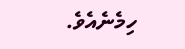ހިމެނެއެވެ.